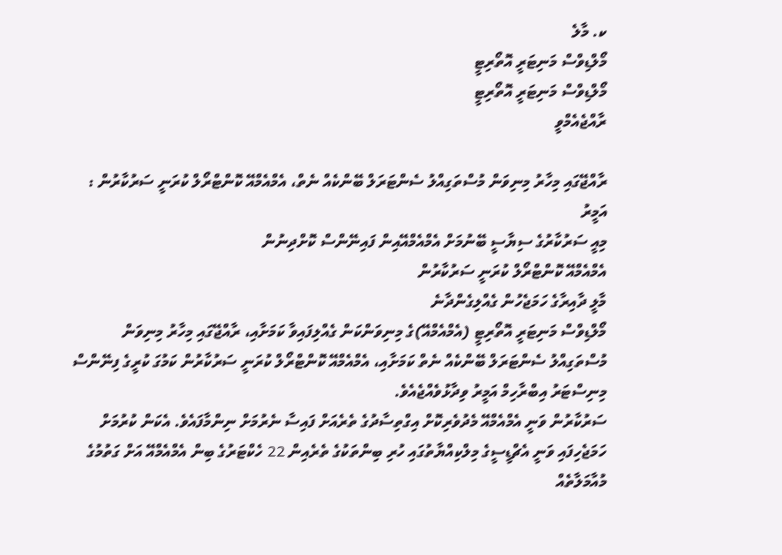ކ. މާލެ
މޯލްޑިވްސް މަނިޓަރީ އޮތޯރިޓީ
މޯލްޑިވްސް މަނިޓަރީ އޮތޯރިޓީ
ރާއްޖެއެމްވީ

ރާއްޖޭގައި މިހާރު މިނިވަން މުސްތަގިއްލު ސެންޓަރަލް ބޭންކެއް ނެތް، އެމްއެމްއޭ ކޮންޓްރޯލް ކުރަނީ ސަރުކާރުން : އަމީރު
މިއީ ސަރުކާރުގެ ސިޔާސީ ބޭނުމަށް އެމްއެމްއޭއިން ފައިނޭންސް ކޮށްދިނުން
އެމްއެމްއޭ ކޮންޓްރޯލް ކުރަނީ ސަރުކާރުން
މާލީ ދާއިރާގެ ހަމަޖެހުން ގެއްލިގެންދާނެ
މޯލްޑިވްސް މަނިޓަރީ އޮތޯރިޓީ (އެމްއެމްއޭ)ގެ މިނިވަންކަން ގެއްލިފައިވާ ކަމަށާއި، ރާއްޖޭގައި މިހާރު މިނިވަން މުސްތަގިއްލު ސެންޓަރަލް ބޭންކެއް ނެތް ކަމަށާއި، އެމްއެމްއޭ ކޮންޓްރޯލް ކުރަނީ ސަރުކާރުން ކަމުގަ ކުރީގެ ފިނޭންސް މިނިސްޓަރު އިބްރާހިމް އަމީރު ވިދާޅުވެއްޖެއެވެ.
ސަރުކާރުން ވަނީ އެމްއެމްއޭ މެދުވެރިކޮށް އިގްތިސާދުގެ ތެރެއަށް ފައިސާ ނެރުމަށް ނިންމާފައެވެ. އެކަން ކުރުމަށް ހަމަޖެހިފައި ވަނީ އެޗްޑީސީގެ މިލްކިއްޔާތުގައި ހުރި ބިންތަކުގެ ތެރެއިން 22 ހެކްޓަރުގެ ބިން އެމްއެމްއޭ އަށް ގަތުމުގެ މުއާމަލާތެއް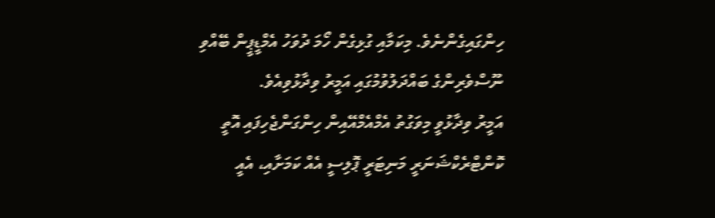ހިންގައިގެންނެވެ. މިކަމާއި ގުޅިގެން ހޯމަ ދުވަހު އެމްޑީޕީން ބޭއްވި ނޫސްވެރިންގެ ބައްދަލުވުމުގައި އަމީރު ވިދާޅުވިއެވެ.
އަމީރު ވިދާޅުވީ މިވަގުތު އެމްއެމްއޭއިން ހިންގަންޖެހިފައި އޮތީ ކޮންޓްރެކްޝަނަރީ މަނިޓަރީ ޕޮލިސީ އެއް ކަމަށާއި، އެއީ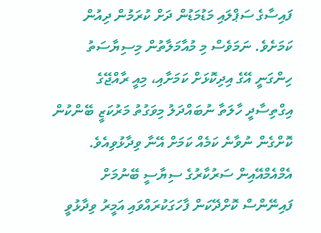ފައިސާގެ ސަޕްލައި މަޑުމަޑުން ދަށް ކުރަމުން ދިއުން ކަމަށެވެ. ނަމަވެސް މި މުއާމަލާތުން މިސިޔާސަތު ހިންގަނީ އޭގެ އިދިކޮޅަށް ކަމަށާއި، މިއީ ރާއްޖޭގެ އިގްތިސާދީ ހާލަތާ ނުބައްދަލު މިވަގުތު މަރުކަޒީ ބޭންކުން ކޮށްގެން ނުވާނެ ކަމެއް ކަމަށް އޭނާ ވިދާޅުވިއެވެ.
އެމްއެމްއޭއިން ސަރުކާރުގެ ސިޔާސީ ބޭނުމަށް ފައިނޭންސް ކޮށްދޭކަން ފާހަގަކުރައްވައި އަމީރު ވިދާޅުވީ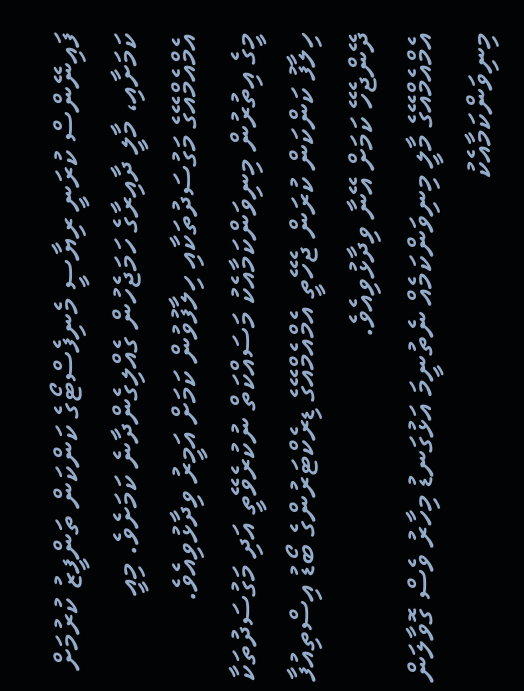ފައިނޭންސް ކުރަނީ ރިޔާސީ މެނިފެސްޓޯގެ ކަންކަން ތަންފީޒު ކުރުމަށް ކަމަށާއި، މާލީ ދާއިރާގެ ހަމަޖެހުން ގެއްލިގެންދާނެ ކަމަށެވެ. މިއީ އެމްއެމްއޭގެ މަގުސަދުތަކާއި ހިލާފުވުން ކަމަށް އަމީރު ވިދާޅުވިއެވެ.
މީގެ އިތުރުން މިނިވަންކަމާއެކު މަސައްކަތް ނުކުރެވޭތީ އަދި މަގުސަދުތަކާ ހިލާފު ކަންކަން ކުރަން ޖެހޭތީ އެމްއެމްއޭގެ ޑިރެކްޓަރުންގެ ބޯޑު އިސްތިއުފާ ދޭންޖެހޭ ކަމަށް އޭނާ ވިދާޅުވިއެވެ.
އެމްއެމްއޭގެ މާލީ މިނިވަންކަމެއް ނެތުނީމަ އަޅުގަނޑު މިހާރު ވެސް ގޮވާލަން މިނިވަންކަމާއެކު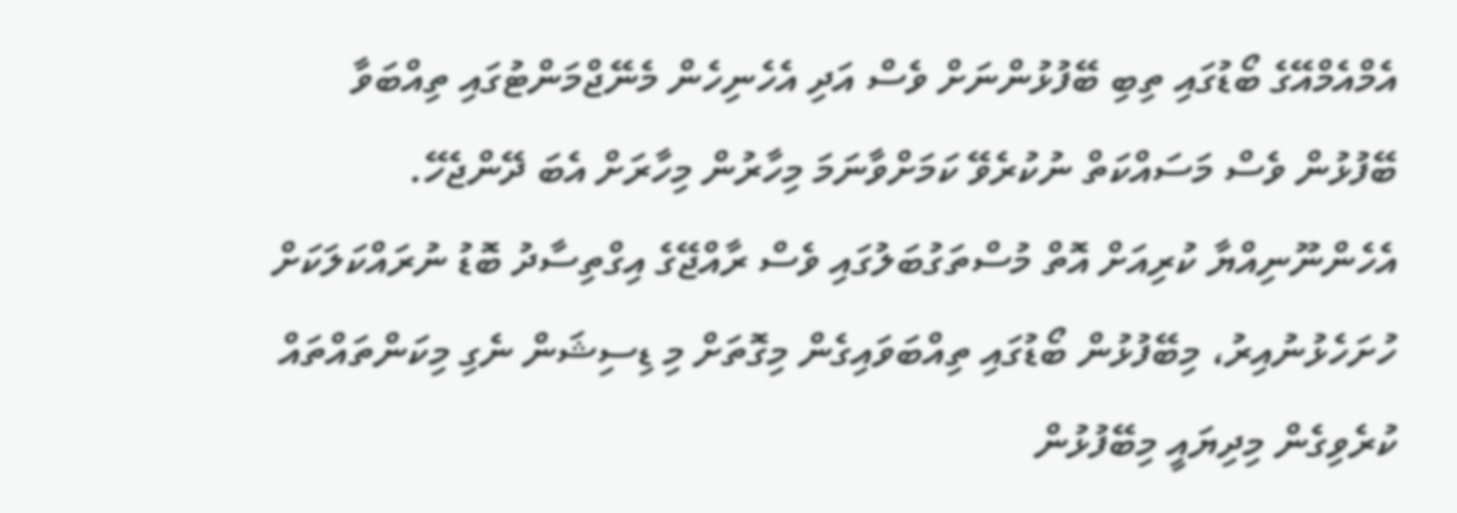އެމްއެމްއޭގެ ބޯޑުގައި ތިބި ބޭފުޅުންނަށް ވެސް އަދި އެހެނިހެން މެނޭޖްމަންޓުގައި ތިއްބަވާ ބޭފުޅުން ވެސް މަސައްކަތް ނުކުރެވޭ ކަމަށްވާނަމަ މިހާރުން މިހާރަށް އެބަ ދޭންޖެހޭ. އެހެންނޫނިއްޔާ ކުރިއަށް އޮތް މުސްތަގުބަލުގައި ވެސް ރާއްޖޭގެ އިގްތިސާދު ބޮޑު ނުރައްކަލަކަށް ހުށަހެޅުނުއިރު، މިބޭފުޅުން ބޯޑުގައި ތިއްބަވައިގެން މިގޮތަށް މި ޑިސިޝަން ނެގި މިކަންތައްތައް ކުރެވިގެން މިދިޔައީ މިބޭފުޅުން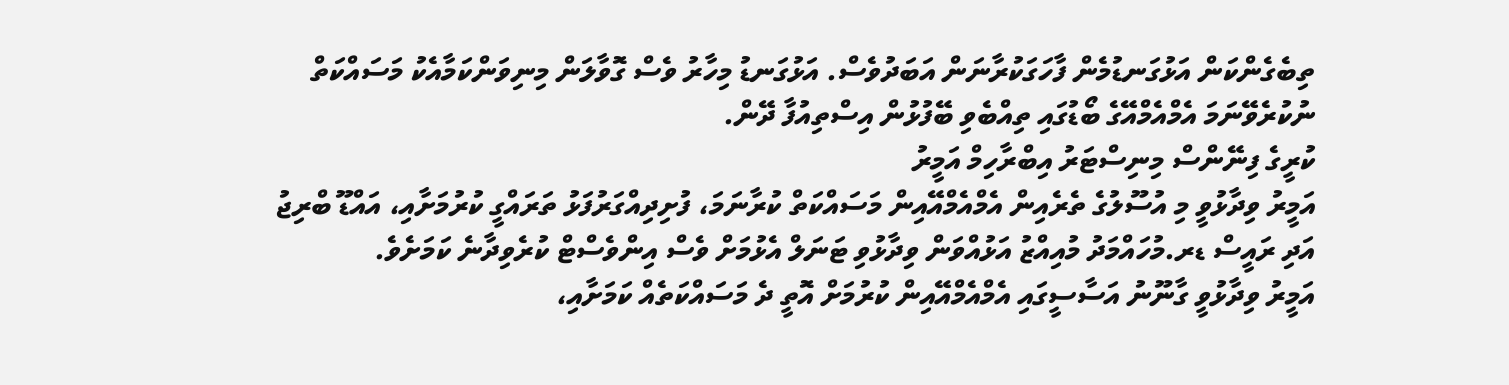ތިބެގެންކަން އަޅުގަނޑުމެން ފާހަގަކުރާނަން އަބަދުވެސް. އަޅުގަނޑު މިހާރު ވެސް ގޮވާލަން މިނިވަންކަމާއެކު މަސައްކަތް ނުކުރެވޭނަމަ އެމްއެމްއޭގެ ބޯޑުގައި ތިއްބެވި ބޭފުޅުން އިސްތިއުފާ ދޭން.
ކުރީގެ ފިނޭންސް މިނިސްޓަރު އިބްރާހިމް އަމީރު
އަމީރު ވިދާޅުވީ މި އުސޫލުގެ ތެރެއިން އެމްއެމްއޭއިން މަސައްކަތް ކުރާނަމަ، ފުށިދިއްގަރުފަޅު ތަރައްގީ ކުރުމަށާއި، އައްޑޫ ބްރިޖު އަދި ރައީސް ޑރ.މުހައްމަދު މުއިއްޒު އަޅުއްވަން ވިދާޅުވި ޓަނަލް އެޅުމަށް ވެސް އިންވެސްޓް ކުރެވިދާނެ ކަމަށެވެ.
އަމީރު ވިދާޅުވީ ގާނޫނު އަސާސީގައި އެމްއެމްއޭއިން ކުރުމަށް އޮތީ ދެ މަސައްކަތެއް ކަމަށާއި،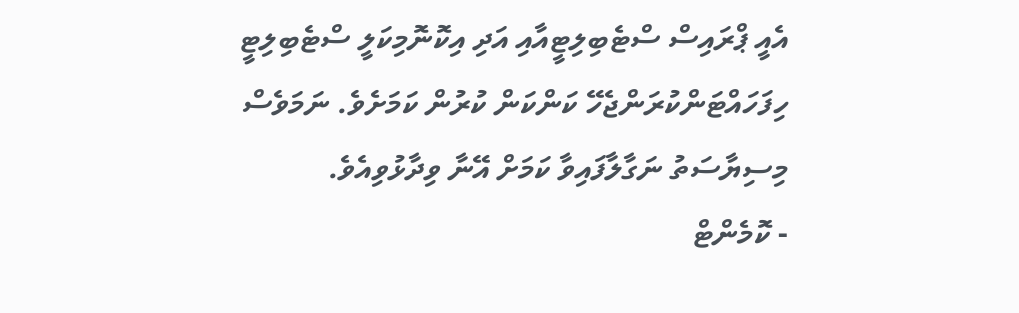އެއީ ޕްރައިސް ސްޓެބިލިޓީއާއި އަދި އިކޮނޮމިކަލީ ސްޓެބިލިޓީ ހިފަހައްޓަންކުރަންޖެހޭ ކަންކަން ކުރުން ކަމަށެވެ. ނަމަވެސް މިސިޔާސަތު ނަގާލާފައިވާ ކަމަށް އޭނާ ވިދާޅުވިއެވެ.
- ކޮމެންޓް